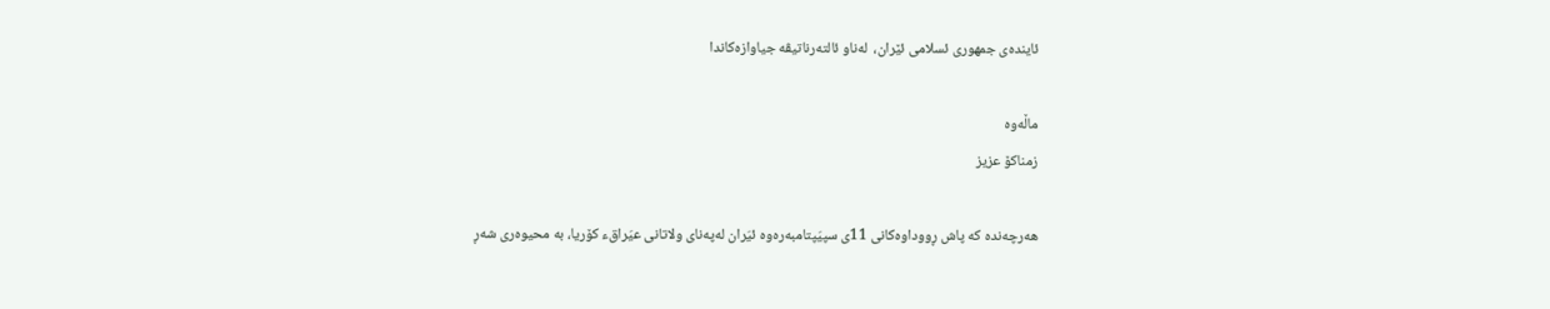ئاینده‌ى جمهورى ئسلامى ئێران،  له‌ناو ئالته‌رناتیڤه‌ جیاوازه‌كاندا

ماڵه‌وه
زمناكۆ عزیز

هه‌رچه‌نده‌ كه‌ پاش ڕووداوه‌كانى 11ى سپیَپتامبه‌ره‌وه‌ ئیَران له‌په‌ناى ولاتانى عیَراقء كۆریا، به‌ محیوه‌رى شه‌ڕ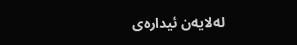له‌لایه‌ن ئیداره‌ى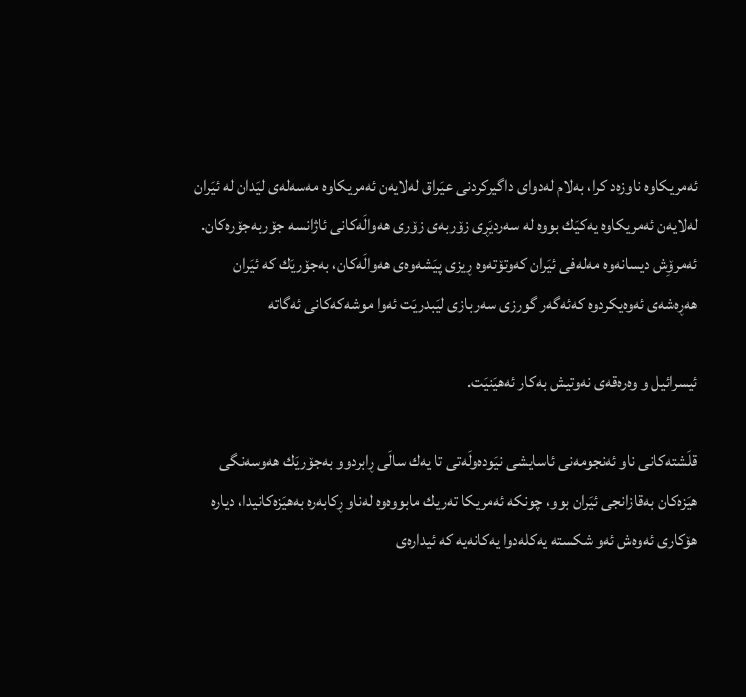ئه‌مریكاوه‌ ناوزه‌د كرا، به‌لام له‌دواى داگیركردنى عیَراق له‌لایه‌ن ئه‌مریكاوه‌ مه‌سه‌له‌ى لیَدان له‌ ئیَران له‌لایه‌ن ئه‌مریكاوه‌ یه‌كیَك بووه‌ له‌ سه‌ردیَڕى زۆربه‌ى زۆرى هه‌والَه‌كانى ئاژانسه‌ جۆربه‌جۆره‌كان. ئه‌مرۆِش دیسانه‌وه‌ مه‌له‌فى ئیَران كه‌وتۆته‌وه‌ ڕیزى پیَشه‌وه‌ى هه‌والَه‌كان، به‌جۆریَك كه‌ ئیَران هه‌ڕه‌شه‌ى ئه‌وه‌یكردوه‌ كه‌ئه‌گه‌ر گورزى سه‌ربازى لیَبدریَت ئه‌وا موشه‌كه‌كانى ئه‌گاته‌

ئیسرائیل و وه‌ره‌قه‌ى نه‌وتیش به‌كار ئه‌هیَنیَت.

قلَشته‌كانى ناو ئه‌نجومه‌نى ئاسایشى نیَوده‌ولَه‌تى تا یه‌ك سالَى ڕابردوو به‌جۆریَك هه‌وسه‌نگى هیَزه‌كان به‌قازانجى ئیَران بوو، چونكه‌ ئه‌مریكا ته‌ریك مابووه‌وه‌ له‌ناو ڕكابه‌ره‌ به‌هیَزه‌كانیدا، دیاره‌ هۆكارى ئه‌وه‌ش ئه‌و شكسته‌ یه‌كله‌دوا یه‌كانه‌یه‌ كه‌ ئیداره‌ى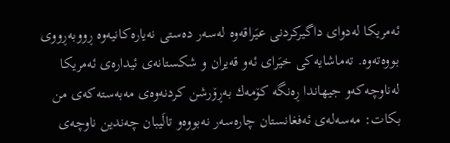ئه‌مریكا له‌دواى داگیركردنى عیَراقه‌وه‌ له‌سه‌ر ده‌ستى نه‌یاره‌كانیه‌وه‌ ڕووبه‌ڕووى بووه‌ته‌وه‌. ته‌ماشایه‌كى خیَراى ئه‌و قه‌یران و شكستانه‌ى ئیداره‌ى ئه‌مریكا له‌ناوچه‌كه‌و جیهاندا ڕه‌نگه‌ كۆمه‌ك به‌ڕۆرشن كردنه‌وه‌ى مه‌به‌سته‌كه‌ى من بكات: مه‌سه‌له‌ى ئه‌فغانستان چاره‌سه‌ر نه‌بووه‌و تالَیبان چه‌ندین ناوچه‌ى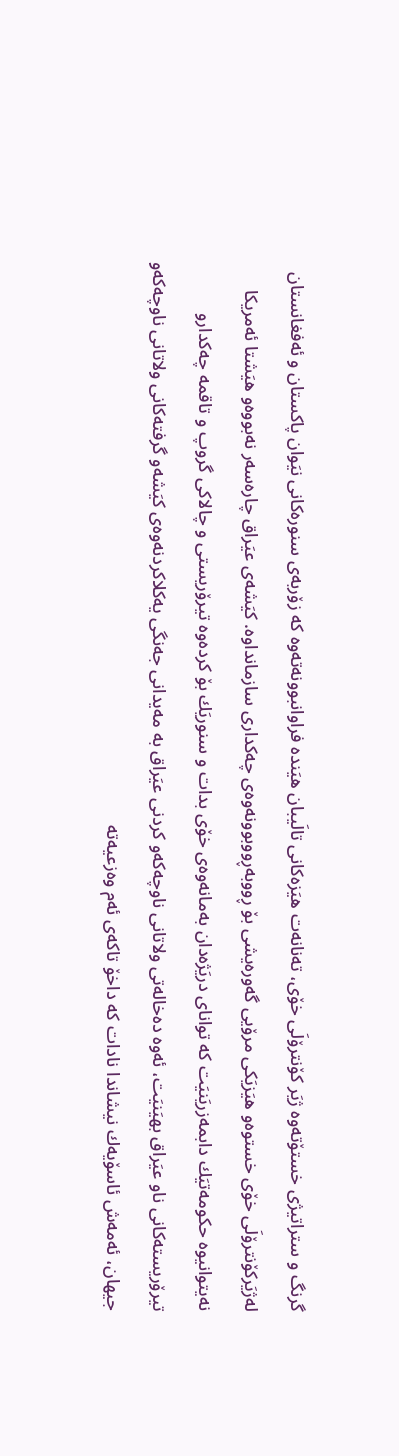گرنگ و ستراتیژى خستۆته‌وه‌ ژیَر كۆنترۆلَى خۆى، ته‌نانه‌ت هیَزه‌كانى تالَیبان هیَنده‌ فراوانبوونه‌ته‌وه‌ كه‌ زۆربه‌ى سنوره‌كانى نیَوان پاكستان و ئه‌فغانستان له‌ژیَركۆنترۆلَى خۆى خستوه‌و هیَزیَكى مرۆیى گه‌وره‌یشى بۆ ڕووبه‌ڕووبوونه‌وه‌ى چه‌كدارى سازمانداوه‌. كیَشه‌ى عیَراق چاره‌سه‌ر نه‌بووه‌و هیَشتا ئه‌مریكا نه‌یتوانیوه‌ حكومه‌تیَك دابمه‌زریَنیَت كه‌ تواناى دریَژه‌دان به‌مانه‌وه‌ى خۆى بدات و سنوریَك بۆ كرده‌وه‌ تیرۆریستى و چالاكى گروپ و تاقمه‌ چه‌كدارو تیرۆریسته‌كانى ناو عیَراق بهیَنیَت، ئه‌وه‌ ده‌خاله‌تى ولاتانى ناوچه‌كه‌و كردنى عیَراق به‌ مه‌یدانى جه‌نگى یه‌كلاكردنه‌وه‌ى كیَشه‌و گرفته‌كانى ولاتانى ناوچه‌كه‌و جیهان، ئه‌مه‌ش ئاسۆیه‌ك نیشاندا نادات كه‌ داخۆ تاكه‌ى ئه‌م وه‌زعیه‌ته‌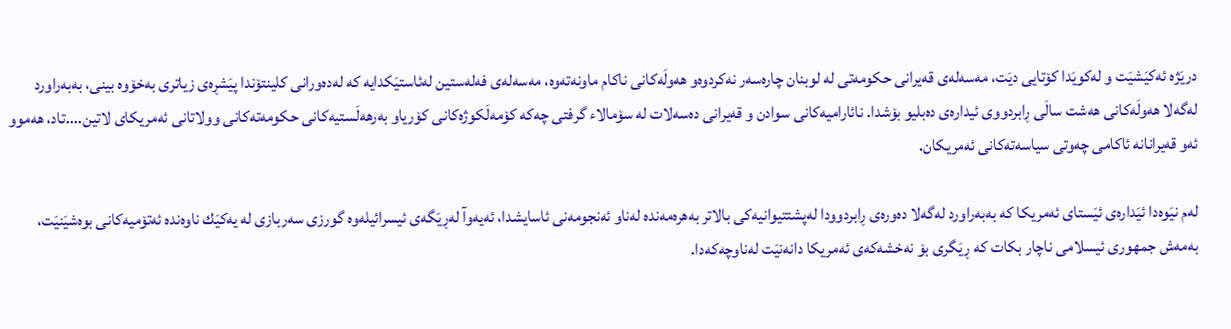دریَژه‌ ئه‌كیَشیَت و له‌كویَدا كۆتایى دیَت، مه‌سه‌له‌ى قه‌یرانى حكومه‌تى له‌ لوبنان چاره‌سه‌ر نه‌كردوه‌و هه‌ولَه‌كانى ناكام ماونه‌ته‌وه‌، مه‌سه‌له‌ى فه‌له‌ستین له‌ئاستیَكدایه‌ كه‌ له‌ده‌ورانى كلینتۆندا پیَشڕه‌ى زیاترى به‌خۆوه‌ بینى، به‌به‌راورد له‌گه‌لا هه‌ولَه‌كانى هه‌شت سالَى ڕابردووى ئیداره‌ى ده‌بلیو بۆشدا. نائارامیه‌كانى سوادن و قه‌یرانى ده‌سه‌لات له‌ سۆمالاء گرفتى چه‌كه‌ كۆمه‌لَكوژه‌كانى كۆریاو به‌رهه‌لَستیه‌كانى حكومه‌ته‌كانى وولاتانى ئه‌مریكاى لاتین....تاد، هه‌موو ئه‌و قه‌یرانانه‌ ئاكامى چه‌وتى سیاسه‌ته‌كانى ئه‌مریكان.

له‌م نیَوه‌دا ئیَداره‌ى ئیَستاى ئه‌مریكا كه‌ به‌به‌راورد له‌گه‌لا ده‌وره‌ى ڕابردوودا له‌پشتتیوانیه‌كى بالاتر به‌هره‌مه‌نده‌ له‌ناو ئه‌نجومه‌نى ئاسایشدا، ئه‌یه‌وآ له‌ڕیَگه‌ى ئیسرائیله‌وه‌ گورزى سه‌ربازى له‌ یه‌كیَك ناوه‌نده‌ ئه‌تۆمیه‌كانى بوه‌شیَنیَت، به‌مه‌ش جمهورى ئیسلامى ناچار بكات كه‌ ڕیَگرى بۆ نه‌خشه‌كه‌ى ئه‌مریكا دانه‌نیَت له‌ناوچه‌كه‌دا.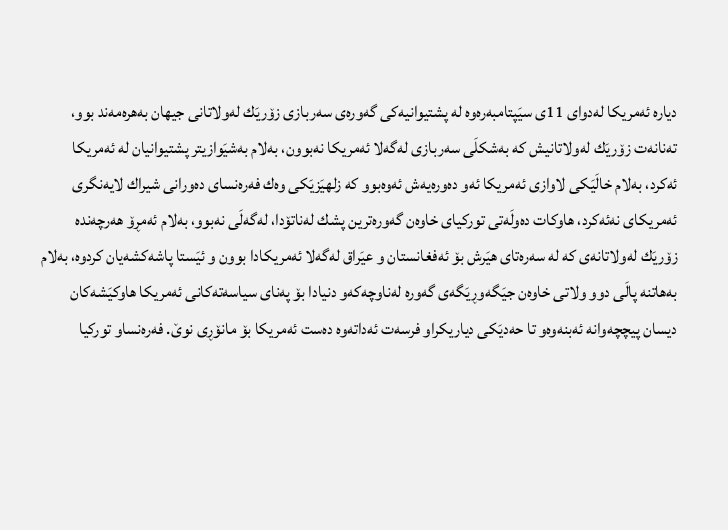دیاره‌ ئه‌مریكا له‌دواى 11ى سیَپتامبه‌ره‌وه‌ له‌ پشتیوانیه‌كى گه‌وره‌ى سه‌ربازى زۆریَك له‌ولاتانى جیهان به‌هره‌مه‌ند بوو، ته‌نانه‌ت زۆریَك له‌ولاتانیش كه‌ به‌شكلَى سه‌ربازى له‌گه‌لا ئه‌مریكا نه‌بوون، به‌لام به‌شیَوازیتر پشتیوانیان له‌ ئه‌مریكا ئه‌كرد، به‌لام خالَیَكى لاوازى ئه‌مریكا ئه‌و ده‌وره‌یه‌ش ئه‌وه‌بوو كه‌ زلهیَزیَكى وه‌ك فه‌ره‌نساى ده‌ورانى شیراك لایه‌نگرى ئه‌مریكاى نه‌ئه‌كرد، هاوكات ده‌ولَه‌تى توركیاى خاوه‌ن گه‌وره‌ترین پشك له‌ناتۆدا، له‌گه‌لَى نه‌بوو، به‌لام ئه‌مڕۆ هه‌رچه‌نده‌ زۆریَك له‌ولاتانه‌ى كه‌ له‌ سه‌ره‌تاى هیَرش بۆ ئه‌فغانستان و عیَراق له‌گه‌لا ئه‌مریكادا بوون و ئیَستا پاشه‌كشه‌یان كردوه‌، به‌لام به‌هاتنه‌ پالَى دوو ولاتى خاوه‌ن جیَگه‌وڕیَگه‌ى گه‌وره‌ له‌ناوچه‌كه‌و دنیادا بۆ په‌ناى سیاسه‌ته‌كانى ئه‌مریكا هاوكیَشه‌كان دیسان پیچچه‌وانه‌ ئه‌بنه‌وه‌و تا حه‌دیَكى دیاریكراو فرسه‌ت ئه‌داته‌وه‌ ده‌ست ئه‌مریكا بۆ مانۆڕى نوێ. فه‌ره‌نساو توركیا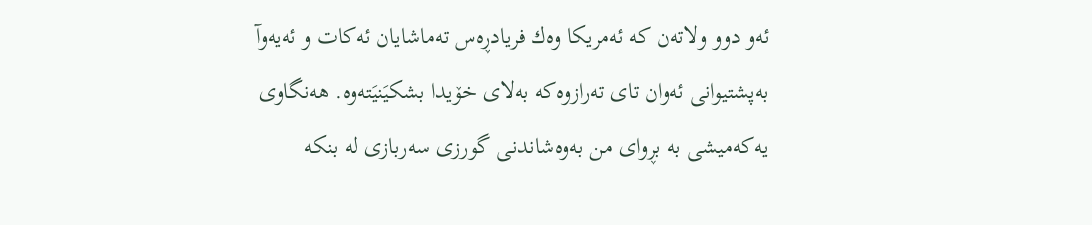ئه‌و دوو ولاته‌ن كه‌ ئه‌مریكا وه‌ك فریادڕه‌س ته‌ماشایان ئه‌كات و ئه‌یه‌وآ به‌پشتیوانى ئه‌وان تاى ته‌رازوه‌كه‌ به‌لاى خۆیدا بشكیَنیَته‌وه‌. هه‌نگاوى یه‌كه‌میشى به‌ بڕواى من به‌وه‌شاندنى گورزى سه‌ربازى له‌ بنكه‌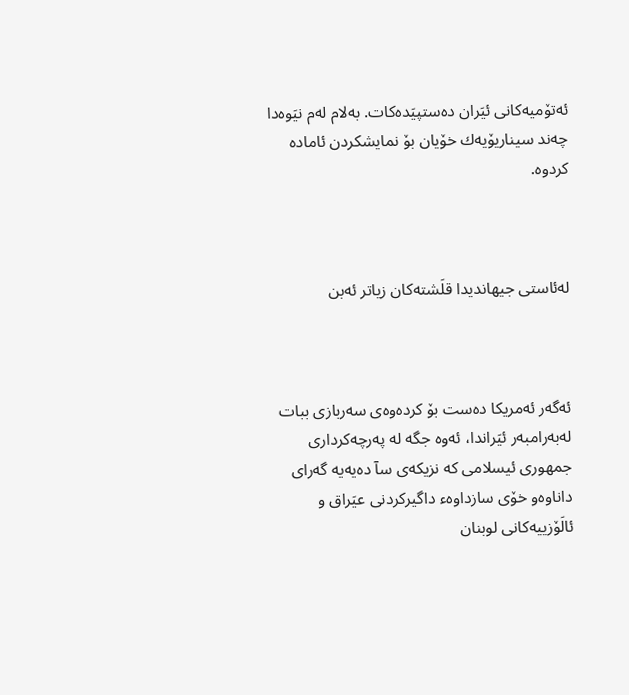ئه‌تۆمیه‌كانى ئیَران ده‌ستپیَده‌كات. به‌لام له‌م نیَوه‌دا چه‌ند سیناریۆیه‌ك خۆیان بۆ نمایشكردن ئاماده‌ كردوه‌.



له‌ئاستى جیهاندیدا قلَشته‌كان زیاتر ئه‌بن



ئه‌گه‌ر ئه‌مریكا ده‌ست بۆ كرده‌وه‌ى سه‌ربازى ببات له‌به‌رامبه‌ر ئیَراندا، ئه‌وه‌ جگه‌ له‌ په‌رچه‌كردارى جمهورى ئیسلامى كه‌ نزیكه‌ى سآ ده‌یه‌یه‌ گه‌راى داناوه‌و خۆى سازداوه‌ء داگیركردنى عیَراق و ئالَۆزییه‌كانى لوبنان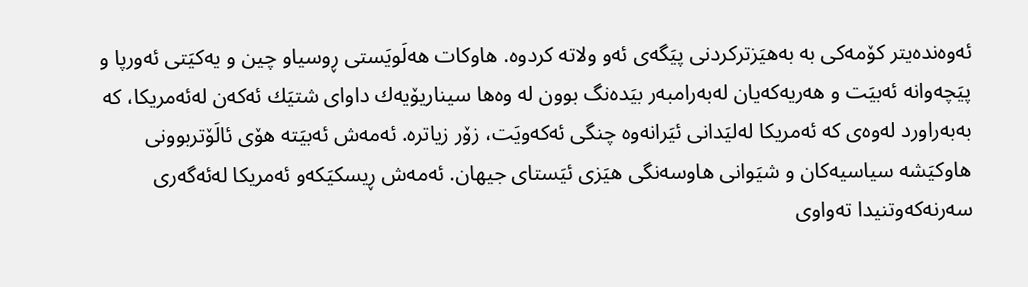ئه‌وه‌نده‌یتر كۆمه‌كى به‌ به‌هیَزتركردنى پیَگه‌ى ئه‌و ولاته‌ كردوه‌. هاوكات هه‌لَویَستى ڕوسیاو چین و یه‌كیَتى ئه‌ورپا و پیَچه‌وانه‌ ئه‌بیَت و هه‌ریه‌كه‌یان له‌به‌رامبه‌ر بیَده‌نگ بوون له‌ وه‌ها سیناریۆیه‌ك داواى شتیَك ئه‌كه‌ن له‌ئه‌مریكا، كه‌ به‌به‌راورد له‌وه‌ى كه‌ ئه‌مریكا له‌لیَدانى ئیَرانه‌وه‌ چنگى ئه‌كه‌ویَت، زۆر زیاتره‌. ئه‌مه‌ش ئه‌بیَته‌ هۆى ئالَۆتربوونى هاوكیَشه‌ سیاسیه‌كان و شیَوانى هاوسه‌نگى هیَزى ئیَستاى جیهان. ئه‌مه‌ش ڕیسكیَكه‌و ئه‌مریكا له‌ئه‌گه‌رى سه‌رنه‌كه‌وتنیدا ته‌واوى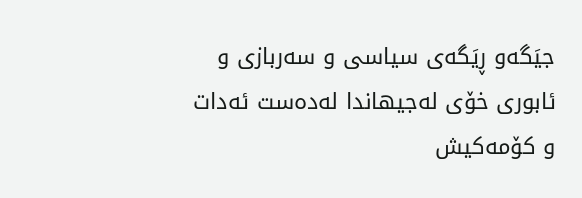جیَگه‌و ڕیَگه‌ى سیاسى و سه‌ربازى و ئابورى خۆى له‌جیهاندا له‌ده‌ست ئه‌دات و كۆمه‌كیش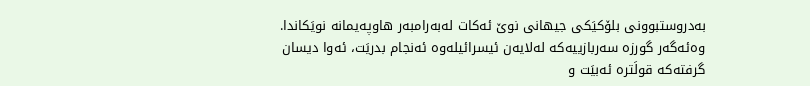به‌دروستبوونى بلۆكیَكى جیهانى نوێ ئه‌كات له‌به‌رامبه‌ر هاوپه‌یمانه‌ نویَكاندا. وه‌ئه‌گه‌ر گورزه‌ سه‌ربازییه‌كه‌ له‌لایه‌ن ئیسرائیله‌وه‌ ئه‌نجام بدریَت، ئه‌وا دیسان گرفته‌كه‌ قولَتره‌ ئه‌بیَت و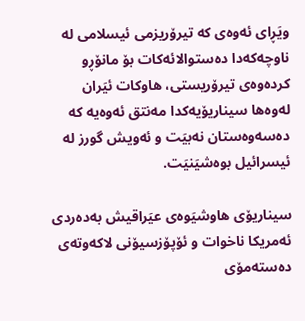ویَڕاى ئه‌وه‌ى كه‌ تیرۆریزمى ئیسلامى له‌ ناوچه‌كه‌دا ده‌ستوالائه‌كات بۆ مانۆڕو كرده‌وه‌ى تیرۆریستى، هاوكات ئیَران له‌وه‌ها سیناریۆیه‌كدا مه‌نتق ئه‌وه‌یه‌ كه‌ ده‌سه‌وه‌ستان نه‌بیَت و ئه‌ویش گورز له‌ ئیسرائیل بوه‌شیَنیَت.

سیناریۆى هاوشیَوه‌ى عیَراقیش به‌ده‌ردى ئه‌مریكا ناخوات و ئۆپۆزسیۆنى لاكه‌وته‌ى ده‌سته‌مۆى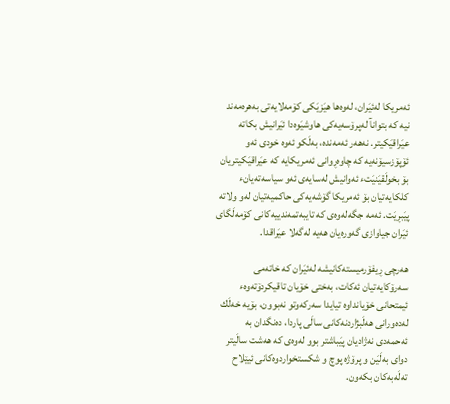ئه‌مریكا له‌ئیَران، له‌وه‌ها هیَزیَكى كۆمه‌لایه‌تى به‌هره‌مه‌ند نیه‌ كه‌ بتوانآ له‌پرۆسه‌یه‌كى هاوشیَوه‌دا ئیَرانیش بكاته‌ عیَراقیَكیتر. نه‌هه‌ر ئه‌مه‌نده‌، به‌لَكو ئه‌وه‌ خودى ئه‌و ئۆپۆزسیۆنه‌یه‌ كه‌ چاوه‌ڕوانى ئه‌مریكایه‌ كه‌ عیَراقیَكیتریان بۆ بخولَقیَنیَتء ئه‌وانیش له‌سایه‌ى ئه‌و سیاسه‌ته‌یانء كلكایه‌تیان بۆ ئه‌مریكا گۆشه‌یه‌كى حاكمیه‌تیان له‌و ولاته‌ پیَبڕیَت. ئه‌مه‌ جگه‌له‌وه‌ى كه‌ تایبه‌تمه‌ندییه‌كانى كۆمه‌لَگاى ئیَران جیاوازى گه‌وره‌یان هه‌یه‌ له‌گه‌لا عیَراقدا.

هه‌رچى ڕیفۆرمیسته‌كانیشه‌ له‌ئیَران كه‌ خاته‌مى سه‌رۆكایه‌تیان ئه‌كات، به‌ختى خۆیان تاقیكردۆته‌وه‌ء ئیمتحانى خۆیانداوه‌ تیایدا سه‌ركه‌وتو نه‌بوون، بۆیه‌ خه‌لَك له‌ده‌ورانى هه‌لَبژاردنه‌كانى سالَى پاردا، ده‌نگدان به‌ ئه‌حمه‌دى نه‌ژادیان پیَباشتر بوو له‌وه‌ى كه‌ هه‌شت سالَیتر دواى به‌لَیَن و پرۆژه‌ پوچ و شكستخواردوه‌كانى ئیێلاح ته‌لَه‌به‌كان بكه‌ون.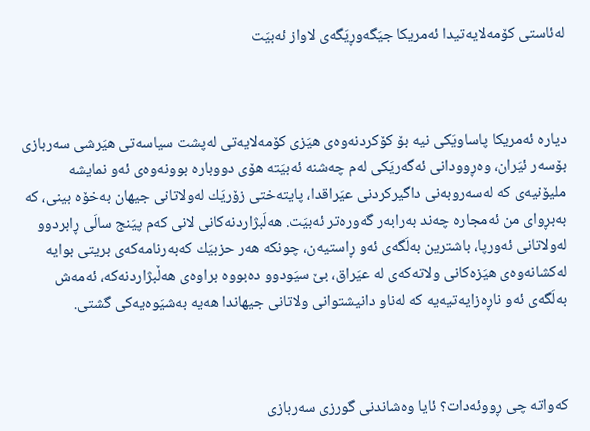له‌ئاستى كۆمه‌لایه‌تیدا ئه‌مریكا جیَگه‌وڕیَگه‌ى لاواز ئه‌بیَت



دیاره‌ ئه‌مریكا پاساویَكى نیه‌ بۆ كۆكردنه‌وه‌ى هیَزى كۆمه‌لایه‌تى له‌پشت سیاسه‌تى هیَرشى سه‌ربازى بۆسه‌ر ئیَران، وه‌ڕوودانى ئه‌گه‌ریَكى له‌م چه‌شنه‌ ئه‌بیَته‌ هۆى دووباره‌ بوونه‌وه‌ى ئه‌و نمایشه‌ ملیۆنیه‌ى كه‌ له‌سه‌روبه‌نى داگیركردنى عیَراقدا، پایته‌ختى زۆریَك له‌ولاتانى جیهان به‌خۆه‌ بینى، كه‌ به‌بڕواى من ئه‌مجاره‌ چه‌ند به‌رابه‌ر گه‌وره‌تر ئه‌بیَت. هه‌لَبژاردنه‌كانى لانى كه‌م پیَنج سالَى ڕابردوو له‌ولاتانى ئه‌ورپا، باشترین به‌لَگه‌ى ئه‌و ڕاستیه‌ن، چونكه‌ هه‌ر حزبیَك كه‌به‌رنامه‌كه‌ى بریتى بوایه‌ له‌كشانه‌وه‌ى هیَزه‌كانى ولاته‌كه‌ى له‌ عیَراق، بێ سیَودوو ده‌بووه‌ براوه‌ى هه‌ڵبژاردنه‌كه‌، ئه‌مه‌ش به‌لَگه‌ى ئه‌و ناڕه‌زایه‌تیه‌یه‌ كه‌ له‌ناو دانیشتوانى ولاتانى جیهاندا هه‌یه‌ به‌شیَوه‌یه‌كى گشتى.



كه‌واته‌ چى ڕووئه‌دات؟ ئایا وه‌شاندنى گورزى سه‌ربازى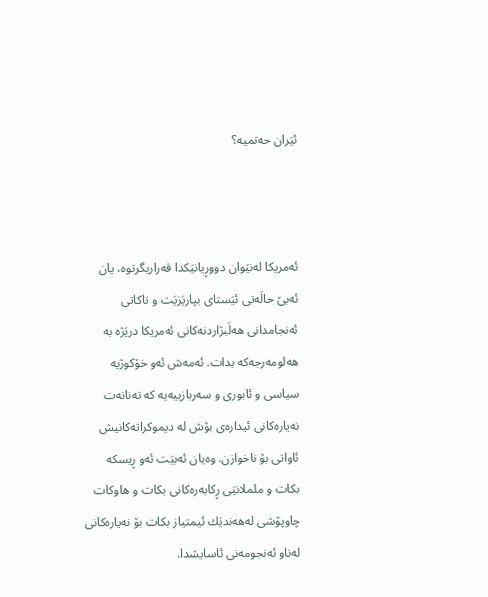ئیَران حه‌تمیه‌؟



ئه‌مریكا له‌نیَوان دووڕیانیَكدا قه‌راریگرتوه‌، یان ئه‌بێ حالَه‌تى ئیَستاى بپاریَزیَت و تاكاتى ئه‌نجامدانى هه‌لَبژاردنه‌كانى ئه‌مریكا دریَژه‌ به‌ هه‌لومه‌رجه‌كه‌ بدات. ئه‌مه‌ش ئه‌و خۆكوژیه‌ سیاسى و ئابورى و سه‌ربازییه‌یه‌ كه‌ ته‌نانه‌ت نه‌یاره‌كانى ئیداره‌ى بۆش له‌ دیموكراته‌كانیش ئاواتى بۆ ناخوازن. وه‌یان ئه‌بیَت ئه‌و ڕیسكه‌ بكات و ململانیَى ڕكابه‌ره‌كانى بكات و هاوكات چاوپۆشى له‌هه‌ندیَك ئیمتیاز بكات بۆ نه‌یاره‌كانى له‌ناو ئه‌نجومه‌نى ئاسایشدا.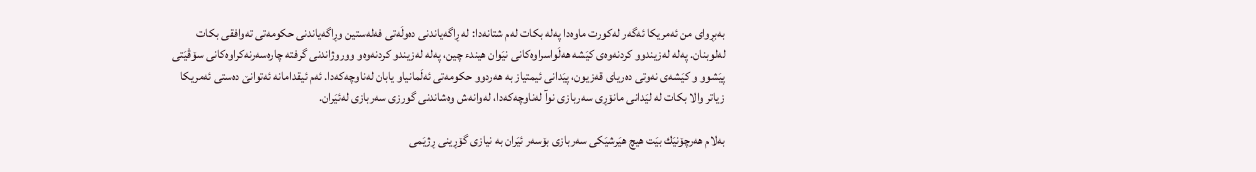به‌بڕواى من ئه‌مریكا ئه‌گه‌ر له‌كورت ماوه‌دا په‌له‌ بكات له‌م شتانه‌دا: له‌ ڕاگه‌یاندنى ده‌ولَه‌تى فه‌له‌ستین وڕاگه‌یاندنى حكومه‌تى ته‌وافقى بكات له‌لوبنان. په‌له‌ له‌زیندوو كردنه‌وه‌ى كیَشه‌ هه‌لَواسراوه‌كانى نیَوان هیندء چین، په‌له‌ له‌زیندو كردنه‌وه‌و ووروژاندنى گرفته‌ چاره‌سه‌رنه‌كراوه‌كانى سۆڤیَتى پیَشوو و كیَشه‌ى نه‌وتى ده‌ریاى قه‌زیون، پیَدانى ئیمتیاز به‌ هه‌ردوو حكومه‌تى ئه‌لَمانیاو یابان له‌ناوچه‌كه‌دا. ئه‌م ئیقدامانه‌ ئه‌توانێ ده‌ستى ئه‌مریكا زیاتر والا بكات له‌ لیَدانى مانۆڕى سه‌ربازى نوآ له‌ناوچه‌كه‌دا، له‌وانه‌ش وه‌شاندنى گورزى سه‌ربازى له‌ئیَران.

به‌لام هه‌رچۆنیَك بیَت هیچ هیَرشیَكى سه‌ربازى بۆسه‌ر ئیَران به‌ نیازى گۆڕینى ڕژیَمى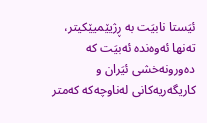ئیَستا نابیَت به‌ ڕژیێمیێكیتر، ته‌نها ئه‌وه‌نده‌ ئه‌بیَت كه‌ ده‌ورونه‌خشى ئیَران و كاریگه‌ریه‌كانى له‌ناوچه‌كه‌ كه‌متر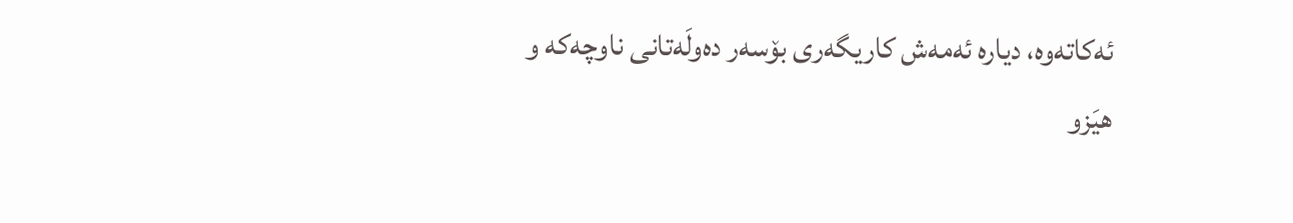ئه‌كاته‌وه‌، دیاره‌ ئه‌مه‌ش كاریگه‌رى بۆسه‌ر ده‌ولَه‌تانى ناوچه‌كه‌ و هیَزو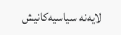لایه‌نه‌ سیاسیه‌كانیش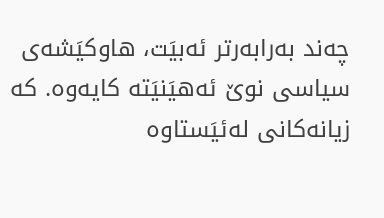چه‌ند به‌رابه‌رتر ئه‌بیَت، هاوكیَشه‌ى سیاسى نوێ ئه‌هیَنیَته‌ كایه‌وه‌. كه‌ زیانه‌كانى له‌ئیَستاوه‌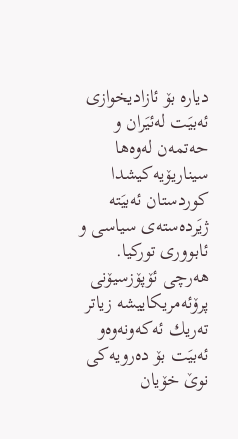دیاره‌ بۆ ئازادیخوازى ئه‌بیَت له‌ئیَران و حه‌تمه‌ن له‌وه‌ها سیناریۆیه‌كیشدا كوردستان ئه‌بیَته‌ ژیَرده‌سته‌ى سیاسى و ئابوورى توركیا. هه‌رچى ئۆپۆزسیۆنى پرۆئه‌مریكاییشه‌ زیاتر ته‌ریك ئه‌كه‌ونه‌وه‌و ئه‌بیَت بۆ ده‌رویه‌كى نوێ خۆیان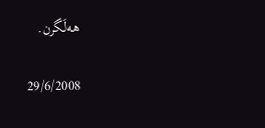هه‌لَگرن.

29/6/2008